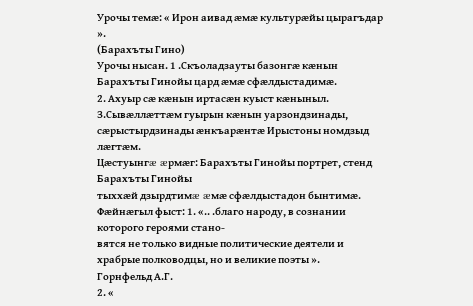Урочы темæ: « Ирон аивад æмæ культурæйы цырагъдар ».
(Барахъты Гино)
Урочы нысан. 1 .Скъоладзауты базонгæ кæнын Барахъты Гинойы цард æмæ сфæлдыстадимæ.
2. Ахуыр сæ кæнын иртасæн куыст кæныныл.
З.Сывæллæттæм гуырын кæнын уарзондзинады,
сæрыстырдзинады æнкъарæнтæ Ирыстоны номдзыд
лæгтæм.
Цæстуынгæ æрмæг: Барахъты Гинойы портрет, стенд Барахъты Гинойы
тыххæй дзырдтимæ æмæ сфæлдыстадон бынтимæ.
Фæйнæгыл фыст: 1. «.. .благо народу, в сознании которого героями стано-
вятся не только видные политические деятели и храбрые полководцы, но и великие поэты ».
Горнфельд А.Г.
2. «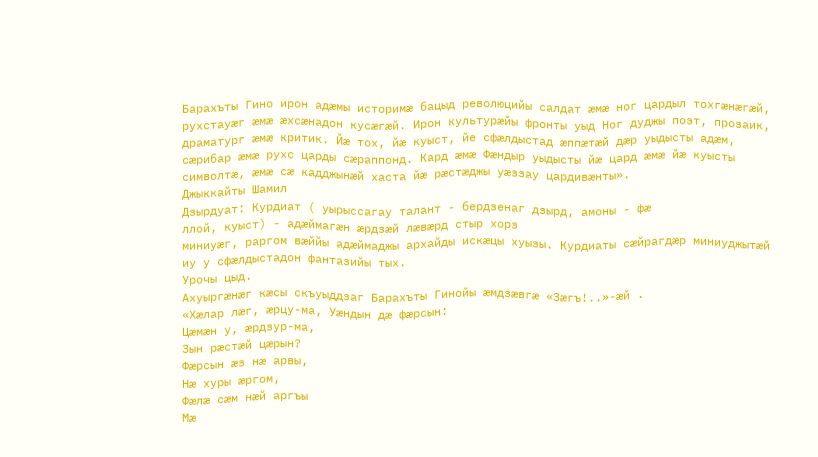Барахъты Гино ирон адæмы историмæ бацыд революцийы салдат æмæ ног цардыл тохгæнæгæй, рухстауæг æмæ æхсæнадон кусæгæй. Ирон культурæйы фронты уыд Ног дуджы поэт, прозаик, драматург æмæ критик. Йæ тох, йæ куыст, йе сфæлдыстад æппæтæй дæр уыдысты адæм, сæрибар æмæ рухс царды сæраппонд. Кард æмæ Фæндыр уыдысты йæ цард æмæ йæ куысты символтæ, æмæ сæ кадджынæй хаста йæ рæстæджы уæззау цардивæнты».
Джыккайты Шамил
Дзырдуат: Курдиат ( уырыссагау талант - бердзенаг дзырд, амоны - фæ
ллой, куыст) - адæймагæн æрдзæй лæвæрд стыр хорз
миниуæг, раргом вæййы адæймаджы архайды искæцы хуызы. Курдиаты сæйрагдæр миниуджытæй иу у сфæлдыстадон фантазийы тых.
Урочы цыд.
Ахуыргæнæг кæсы скъуыддзаг Барахъты Гинойы æмдзæвгæ «Зæгъ!..»-æй .
«Хæлар лæг, æрцу-ма, Уæндын дæ фæрсын:
Цæмæн у, æрдзур-ма,
Зын рæстæй цæрын?
Фæрсын æз нæ арвы,
Нæ хуры æргом,
Фæлæ сæм нæй аргъы
Мæ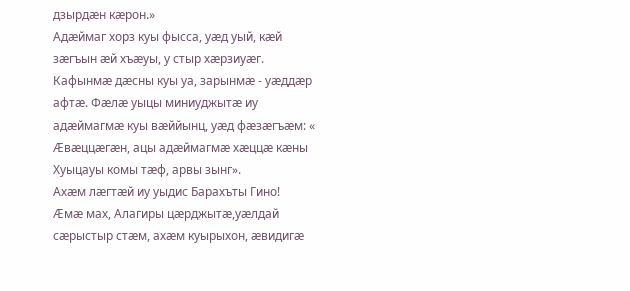дзырдæн кæрон.»
Адæймаг хорз куы фысса, уæд уый, кæй зæгъын æй хъæуы, у стыр хæрзиуæг. Кафынмæ дæсны куы уа, зарынмæ - уæддæр афтæ. Фæлæ уыцы миниуджытæ иу адæймагмæ куы вæййынц, уæд фæзæгъæм: « Æвæццæгæн, ацы адæймагмæ хæццæ кæны Хуыцауы комы тæф, арвы зынг».
Ахæм лæгтæй иу уыдис Барахъты Гино!
Æмæ мах, Алагиры цæрджытæ,уæлдай сæрыстыр стæм, ахæм куырыхон, æвидигæ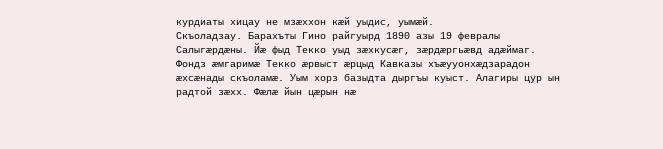курдиаты хицау не мзæххон кæй уыдис, уымæй.
Скъоладзау. Барахъты Гино райгуырд 1890 азы 19 февралы
Салыгæрдæны. Йæ фыд Текко уыд зæхкусæг, зæрдæргьæвд адæймаг. Фондз æмгаримæ Текко æрвыст æрцыд Кавказы хъæууонхæдзарадон æхсæнады скъоламæ. Уым хорз базыдта дыргъы куыст. Алагиры цур ын радтой зæхх. Фæлæ йын цæрын нæ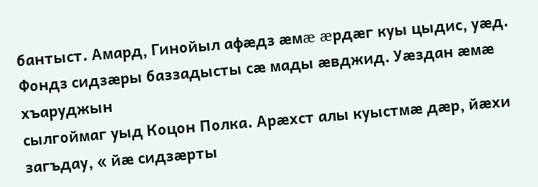бантыст. Амард, Гинойыл афæдз æмæ æрдæг куы цыдис, уæд. Фондз сидзæры баззадысты сæ мады æвджид. Уæздан æмæ хъаруджын
сылгоймаг уыд Коцон Полка. Арæхст алы куыстмæ дæр, йæхи загъдау, « йæ сидзæрты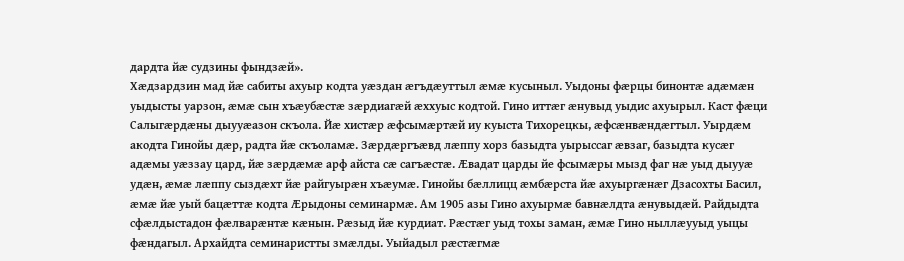дардта йæ судзины фындзæй».
Хæдзардзин мад йæ сабиты ахуыр кодта уæздан æгъдæуттыл æмæ кусыныл. Уыдоны фæрцы бинонтæ адæмæн уыдысты уарзон, æмæ сын хъæубæстæ зæрдиагæй æххуыс кодтой. Гино иттæг æнувыд уыдис ахуырыл. Каст фæци Салыгæрдæны дыууæазон скъола. Йæ хистæр æфсымæртæй иу куыста Тихорецкы, æфсæнвæндæгтыл. Уырдæм акодта Гинойы дæр, радта йæ скъоламæ. Зæрдæргъæвд лæппу хорз базыдта уырыссаг æвзаг, базыдта кусæг адæмы уæззау цард, йæ зæрдæмæ арф айста сæ сагъæстæ. Æвадат царды йе фсымæры мызд фаг нæ уыд дыууæ удæн, æмæ лæппу сыздæхт йæ райгуырæн хъæумæ. Гинойы бæллицц æмбæрста йæ ахуыргæнæг Дзасохты Басил, æмæ йæ уый бацæттæ кодта Æрыдоны семинармæ. Ам 1905 азы Гино ахуырмæ бавнæлдта æнувыдæй. Райдыдта сфæлдыстадон фæлварæнтæ кæнын. Рæзыд йæ курдиат. Рæстæг уыд тохы заман, æмæ Гино ныллæууыд уыцы фæндагыл. Архайдта семинаристты змæлды. Уыйадыл рæстæгмæ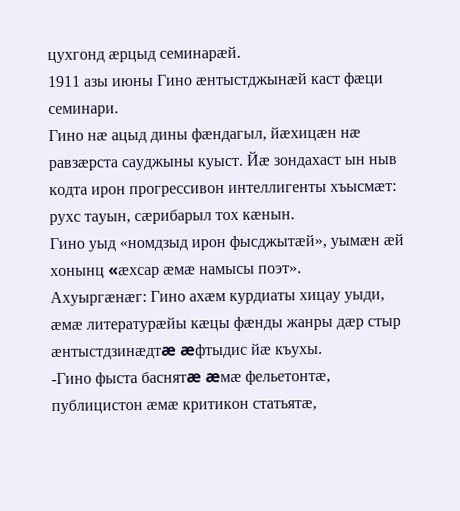цухгонд æрцыд семинарæй.
1911 азы июны Гино æнтыстджынæй каст фæци семинари.
Гино нæ ацыд дины фæндагыл, йæхицæн нæ равзæрста сауджыны куыст. Йæ зондахаст ын ныв кодта ирон прогрессивон интеллигенты хъысмæт: рухс тауын, сæрибарыл тох кæнын.
Гино уыд «номдзыд ирон фысджытæй», уымæн æй хонынц «æхсар æмæ намысы поэт».
Ахуыргæнæг: Гино ахæм курдиаты хицау уыди, æмæ литературæйы кæцы фæнды жанры дæр стыр æнтыстдзинæдтæ æфтыдис йæ къухы.
-Гино фыста баснятæ æмæ фельетонтæ, публицистон æмæ критикон статьятæ,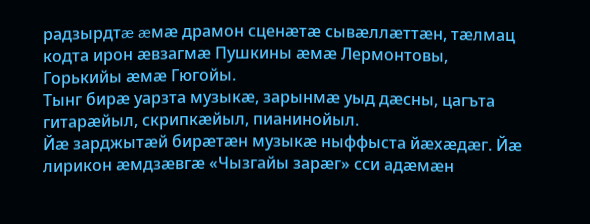радзырдтæ æмæ драмон сценæтæ сывæллæттæн, тæлмац кодта ирон æвзагмæ Пушкины æмæ Лермонтовы, Горькийы æмæ Гюгойы.
Тынг бирæ уарзта музыкæ, зарынмæ уыд дæсны, цагъта гитарæйыл, скрипкæйыл, пианинойыл.
Йæ зарджытæй бирæтæн музыкæ ныффыста йæхæдæг. Йæ лирикон æмдзæвгæ «Чызгайы зарæг» сси адæмæн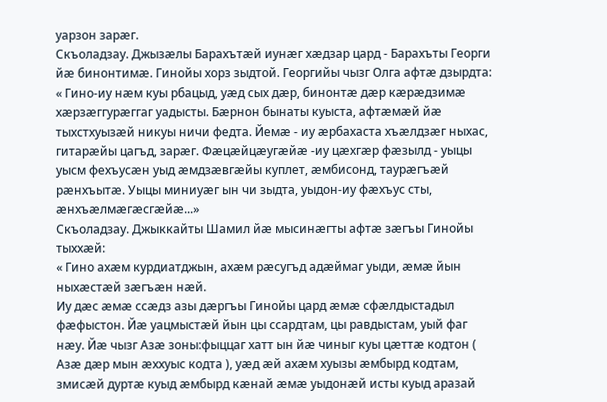уарзон зарæг.
Скъоладзау. Джызæлы Барахътæй иунæг хæдзар цард - Барахъты Георги йæ бинонтимæ. Гинойы хорз зыдтой. Георгийы чызг Олга афтæ дзырдта: « Гино-иу нæм куы рбацыд, уæд сых дæр, бинонтæ дæр кæрæдзимæ хæрзæггурæггаг уадысты. Бæрнон бынаты куыста, афтæмæй йæ тыхстхуызæй никуы ничи федта. Йемæ - иу æрбахаста хъæлдзæг ныхас, гитарæйы цагъд, зарæг. Фæцæйцæугæйæ -иу цæхгæр фæзылд - уыцы уысм фехъусæн уыд æмдзæвгæйы куплет, æмбисонд, таурæгъæй рæнхъытæ. Уыцы миниуæг ын чи зыдта, уыдон-иу фæхъус сты, æнхъæлмæгæсгæйæ...»
Скъоладзау. Джыккайты Шамил йæ мысинæгты афтæ зæгъы Гинойы тыххæй:
« Гино ахæм курдиатджын, ахæм рæсугъд адæймаг уыди, æмæ йын ныхæстæй зæгъæн нæй.
Иу дæс æмæ ссæдз азы дæргъы Гинойы цард æмæ сфæлдыстадыл фæфыстон. Йæ уацмыстæй йын цы ссардтам, цы равдыстам, уый фаг нæу. Йæ чызг Азæ зоны:фыццаг хатт ын йæ чиныг куы цæттæ кодтон ( Азæ дæр мын æххуыс кодта ), уæд æй ахæм хуызы æмбырд кодтам, змисæй дуртæ куыд æмбырд кæнай æмæ уыдонæй исты куыд аразай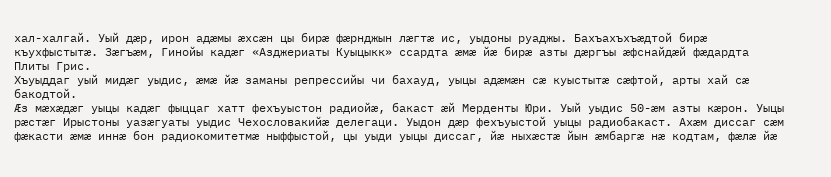хал-халгай. Уый дæр, ирон адæмы æхсæн цы бирæ фæрнджын лæгтæ ис, уыдоны руаджы. Бахъахъхъæдтой бирæ къухфыстытæ. Зæгъæм, Гинойы кадæг «Азджериаты Куыцыкк» ссардта æмæ йæ бирæ азты дæргъы æфснайдæй фæдардта Плиты Грис.
Хъуыддаг уый мидæг уыдис, æмæ йæ заманы репрессийы чи бахауд, уыцы адæмæн сæ куыстытæ сæфтой, арты хай сæ бакодтой.
Æз мæхæдæг уыцы кадæг фыццаг хатт фехъуыстон радиойæ, бакаст æй Мерденты Юри. Уый уыдис 50-æм азты кæрон. Уыцы рæстæг Ирыстоны уазæгуаты уыдис Чехословакийæ делегаци. Уыдон дæр фехъуыстой уыцы радиобакаст. Ахæм диссаг сæм фæкасти æмæ иннæ бон радиокомитетмæ ныффыстой, цы уыди уыцы диссаг, йæ ныхæстæ йын æмбаргæ нæ кодтам, фæлæ йæ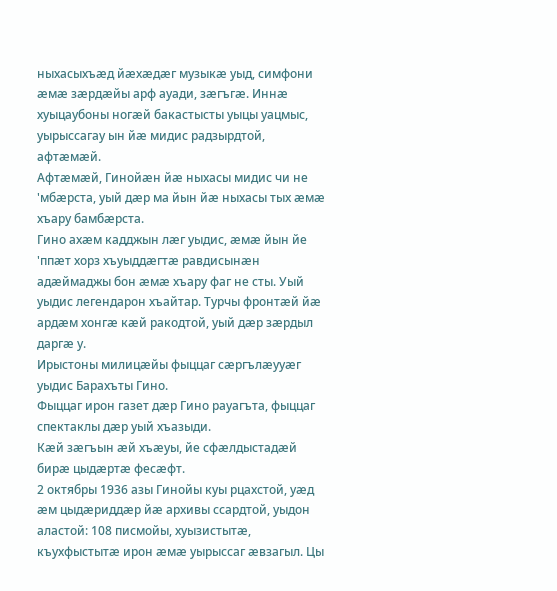ныхасыхъæд йæхæдæг музыкæ уыд, симфони æмæ зæрдæйы арф ауади, зæгъгæ. Иннæ хуыцаубоны ногæй бакастысты уыцы уацмыс, уырыссагау ын йæ мидис радзырдтой, афтæмæй.
Афтæмæй, Гинойæн йæ ныхасы мидис чи не 'мбæрста, уый дæр ма йын йæ ныхасы тых æмæ хъару бамбæрста.
Гино ахæм кадджын лæг уыдис, æмæ йын йе 'ппæт хорз хъуыддæгтæ равдисынæн адæймаджы бон æмæ хъару фаг не сты. Уый уыдис легендарон хъайтар. Турчы фронтæй йæ ардæм хонгæ кæй ракодтой, уый дæр зæрдыл даргæ у.
Ирыстоны милицæйы фыццаг сæргълæууæг уыдис Барахъты Гино.
Фыццаг ирон газет дæр Гино рауагъта, фыццаг спектаклы дæр уый хъазыди.
Кæй зæгъын æй хъæуы, йе сфæлдыстадæй бирæ цыдæртæ фесæфт.
2 октябры 1936 азы Гинойы куы рцахстой, уæд æм цыдæриддæр йæ архивы ссардтой, уыдон аластой: 108 писмойы, хуызистытæ, къухфыстытæ ирон æмæ уырыссаг æвзагыл. Цы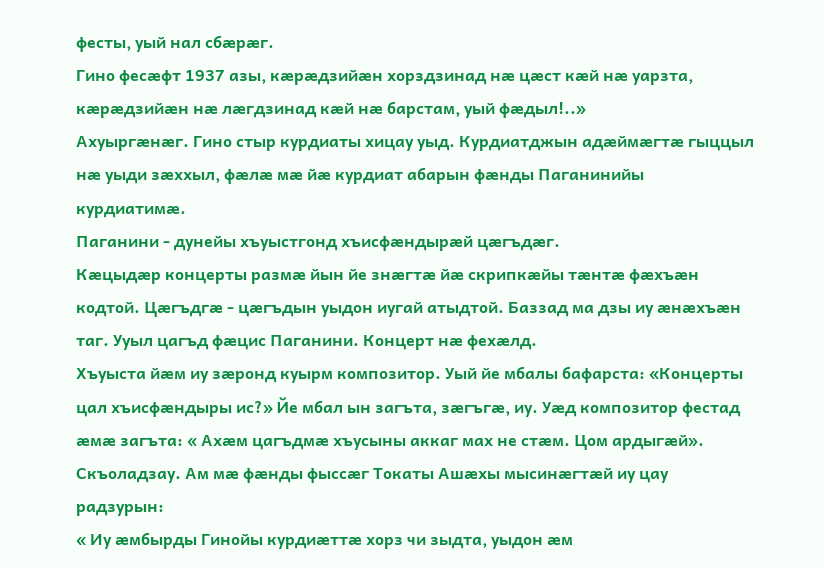фесты, уый нал сбæрæг.
Гино фесæфт 1937 азы, кæрæдзийæн хорздзинад нæ цæст кæй нæ уарзта, кæрæдзийæн нæ лæгдзинад кæй нæ барстам, уый фæдыл!..»
Ахуыргæнæг. Гино стыр курдиаты хицау уыд. Курдиатджын адæймæгтæ гыццыл нæ уыди зæххыл, фæлæ мæ йæ курдиат абарын фæнды Паганинийы курдиатимæ.
Паганини - дунейы хъуыстгонд хъисфæндырæй цæгъдæг.
Кæцыдæр концерты размæ йын йе знæгтæ йæ скрипкæйы тæнтæ фæхъæн кодтой. Цæгъдгæ - цæгъдын уыдон иугай атыдтой. Баззад ма дзы иу æнæхъæн таг. Ууыл цагъд фæцис Паганини. Концерт нæ фехæлд.
Хъуыста йæм иу зæронд куырм композитор. Уый йе мбалы бафарста: «Концерты цал хъисфæндыры ис?» Йе мбал ын загъта, зæгъгæ, иу. Уæд композитор фестад æмæ загъта: « Ахæм цагъдмæ хъусыны аккаг мах не стæм. Цом ардыгæй».
Скъоладзау. Ам мæ фæнды фыссæг Токаты Ашæхы мысинæгтæй иу цау радзурын:
« Иу æмбырды Гинойы курдиæттæ хорз чи зыдта, уыдон æм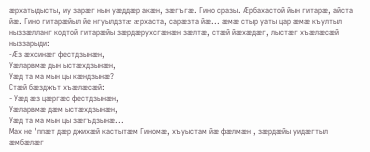æрхатыдысты, иу зарæг нын уæддæр акæн, зæгъгæ. Гино сразы. Æрбахастой йын гитарæ, айста йæ. Гино гитарæйыл йе нгуылдзтæ æрхаста, сарæзта йæ... æмæ стыр уаты цар æмæ къултыл ныззæлланг кодтой гитарæйы зæрдæрухсгæнæн зæлтæ, стæй йæхæдæг, лыстæг хъæлæсæй ныззарыди:
-Æз æхсинæг фестдзынæн,
Уæларвмæ дын ыстæхдзынæн,
Уæд та ма мын цы кæндзынæ?
Стæй бæзджът хъæлæсæй:
- Уæд æз цæргæс фестдзынæн,
Уæларвмæ дæм ыстæхдзынæн,
Уæд та ма мын цы зæгъдзынæ...
Мах не 'ппæт дæр джихæй кастытæм Гиномæ, хъуыстам йæ фæлмæн , зæрдæйы уидæгтыл æмбæлæг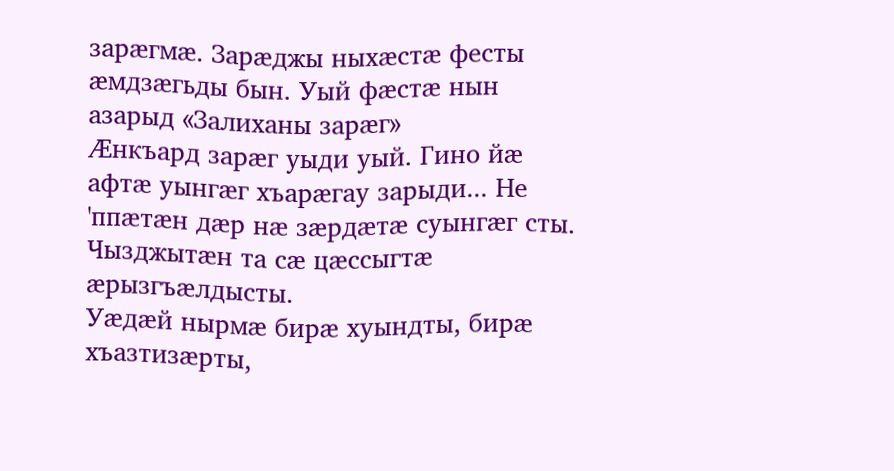зарæгмæ. Зарæджы ныхæстæ фесты æмдзæгьды бын. Уый фæстæ нын азарыд «Залиханы зарæг»
Æнкъард зарæг уыди уый. Гино йæ афтæ уынгæг хъарæгау зарыди... Не 'ппæтæн дæр нæ зæрдæтæ суынгæг сты. Чызджытæн та сæ цæссыгтæ æрызгъæлдысты.
Уæдæй нырмæ бирæ хуындты, бирæ хъазтизæрты,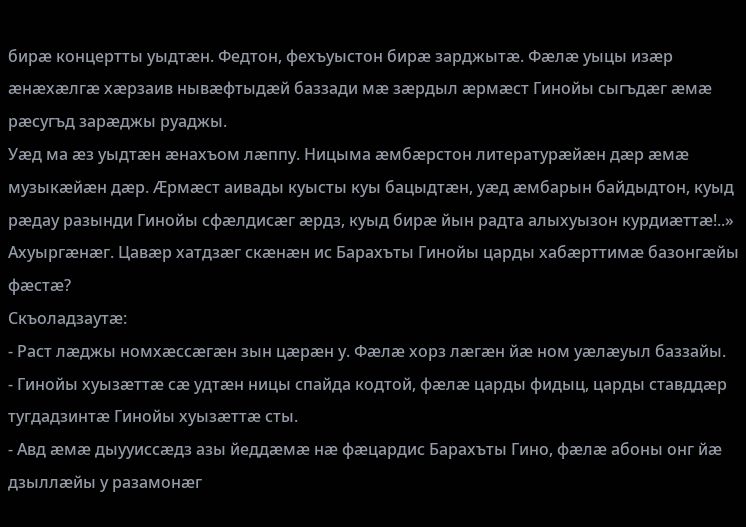бирæ концертты уыдтæн. Федтон, фехъуыстон бирæ зарджытæ. Фæлæ уыцы изæр æнæхæлгæ хæрзаив нывæфтыдæй баззади мæ зæрдыл æрмæст Гинойы сыгъдæг æмæ рæсугъд зарæджы руаджы.
Уæд ма æз уыдтæн æнахъом лæппу. Ницыма æмбæрстон литературæйæн дæр æмæ музыкæйæн дæр. Æрмæст аивады куысты куы бацыдтæн, уæд æмбарын байдыдтон, куыд рæдау разынди Гинойы сфæлдисæг æрдз, куыд бирæ йын радта алыхуызон курдиæттæ!..»
Ахуыргæнæг. Цавæр хатдзæг скæнæн ис Барахъты Гинойы царды хабæрттимæ базонгæйы фæстæ?
Скъоладзаутæ:
- Раст лæджы номхæссæгæн зын цæрæн у. Фæлæ хорз лæгæн йæ ном уæлæуыл баззайы.
- Гинойы хуызæттæ сæ удтæн ницы спайда кодтой, фæлæ царды фидыц, царды ставддæр тугдадзинтæ Гинойы хуызæттæ сты.
- Авд æмæ дыууиссæдз азы йеддæмæ нæ фæцардис Барахъты Гино, фæлæ абоны онг йæ дзыллæйы у разамонæг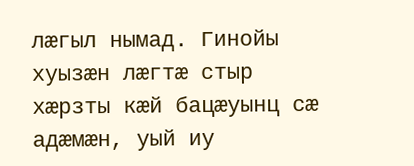лæгыл нымад. Гинойы хуызæн лæгтæ стыр хæрзты кæй бацæуынц сæ адæмæн, уый иу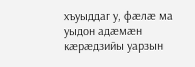хъуыддаг у, фæлæ ма уыдон адæмæн кæрæдзийы уарзын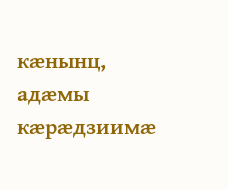кæнынц, адæмы кæрæдзиимæ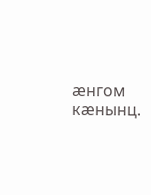æнгом кæнынц.